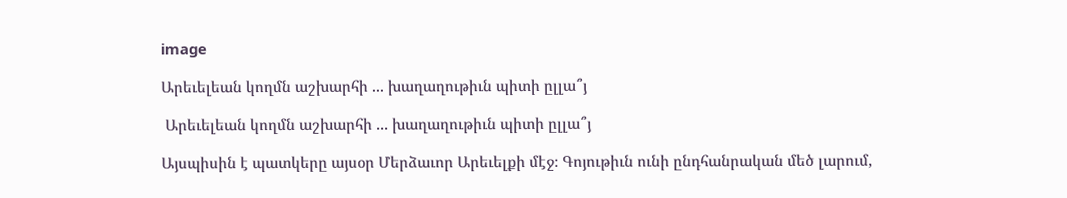image

Արեւելեան կողմն աշխարհի ... խաղաղութիւն պիտի ըլլա՞յ

 Արեւելեան կողմն աշխարհի ... խաղաղութիւն պիտի ըլլա՞յ

Այսպիսին է պատկերը այսօր Մերձաւոր Արեւելքի մէջ։ Գոյութիւն ունի ընդհանրական մեծ լարում,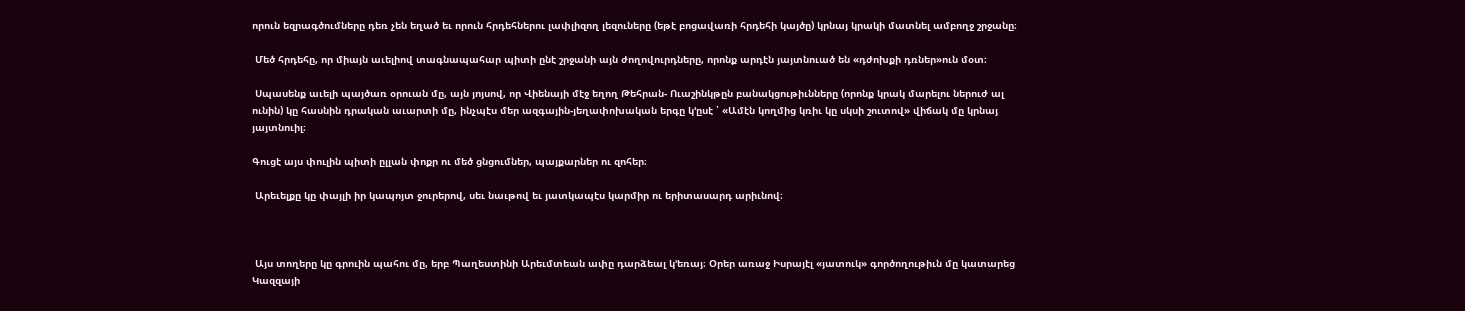որուն եզրագծումները դեռ չեն եղած եւ որուն հրդեհներու լափլիզող լեզուները (եթէ բոցավառի հրդեհի կայծը) կրնայ կրակի մատնել ամբողջ շրջանը։

 Մեծ հրդեհը, որ միայն աւելիով տագնապահար պիտի ընէ շրջանի այն ժողովուրդները, որոնք արդէն յայտնուած են «դժոխքի դռներ»ուն մօտ։

 Սպասենք աւելի պայծառ օրուան մը, այն յոյսով, որ Վիենայի մէջ եղող Թեհրան- Ուաշինկթըն բանակցութիւնները (որոնք կրակ մարելու ներուժ ալ ունին) կը հասնին դրական աւարտի մը, ինչպէս մեր ազգային-յեղափոխական երգը կ՚ըսէ ՝ «Ամէն կողմից կռիւ կը սկսի շուտով» վիճակ մը կրնայ յայտնուիլ։

Գուցէ այս փուլին պիտի ըլլան փոքր ու մեծ ցնցումներ, պայքարներ ու զոհեր։

 Արեւելքը կը փայլի իր կապոյտ ջուրերով, սեւ նաւթով եւ յատկապէս կարմիր ու երիտասարդ արիւնով։



 Այս տողերը կը գրուին պահու մը, երբ Պաղեստինի Արեւմտեան ափը դարձեալ կ՚եռայ։ Օրեր առաջ Իսրայէլ «յատուկ» գործողութիւն մը կատարեց Կազզայի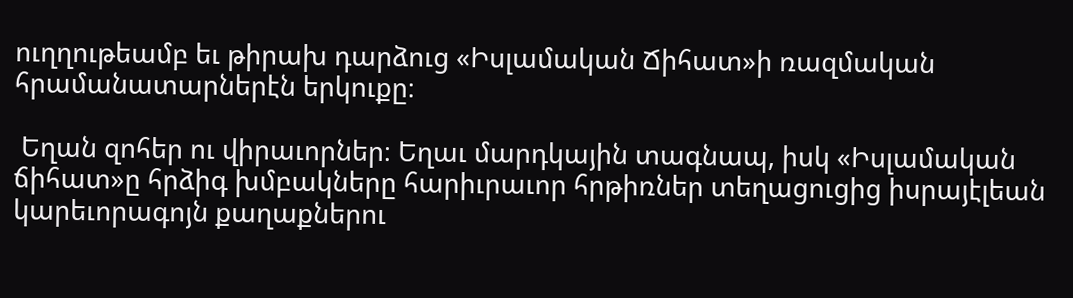ուղղութեամբ եւ թիրախ դարձուց «Իսլամական Ճիհատ»ի ռազմական հրամանատարներէն երկուքը։

 Եղան զոհեր ու վիրաւորներ։ Եղաւ մարդկային տագնապ, իսկ «Իսլամական ճիհատ»ը հրձիգ խմբակները հարիւրաւոր հրթիռներ տեղացուցից իսրայէլեան կարեւորագոյն քաղաքներու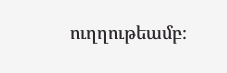ուղղութեամբ։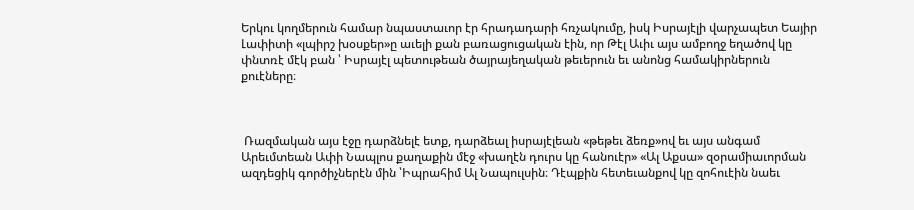Երկու կողմերուն համար նպաստաւոր էր հրադադարի հռչակումը, իսկ Իսրայէլի վարչապետ Եայիր Լափիտի «լպիրշ խօսքեր»ը աւելի քան բառացուցական էին, որ Թէլ Աւիւ այս ամբողջ եղածով կը փնտռէ մէկ բան ՝ Իսրայէլ պետութեան ծայրայեղական թեւերուն եւ անոնց համակիրներուն քուէները։



 Ռազմական այս էջը դարձնելէ ետք, դարձեալ իսրայէլեան «թեթեւ ձեռք»ով եւ այս անգամ Արեւմտեան Ափի Նապլոս քաղաքին մէջ «խաղէն դուրս կը հանուէր» «Ալ Աքսա» զօրամիաւորման ազդեցիկ գործիչներէն մին ՝Իպրահիմ Ալ Նապուլսին։ Դէպքին հետեւանքով կը զոհուէին նաեւ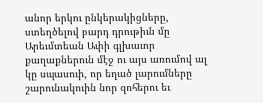անոր երկու ընկերակիցները, ստեղծելով բարդ դրութիւն մը Արեւմտեան Ափի գլխաւոր քաղաքներուն մէջ ու այս առումով ալ կը սպասուի, որ եղած լարումները շարունակուին նոր զոհերու եւ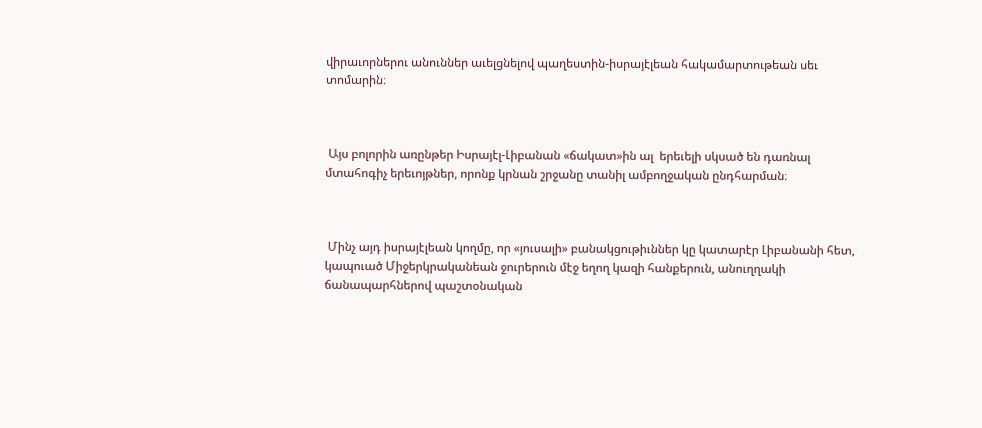վիրաւորներու անուններ աւելցնելով պաղեստին-իսրայէլեան հակամարտութեան սեւ տոմարին։



 Այս բոլորին առընթեր Իսրայէլ-Լիբանան «ճակատ»ին ալ  երեւելի սկսած են դառնալ մտահոգիչ երեւոյթներ, որոնք կրնան շրջանը տանիլ ամբողջական ընդհարման։



 Մինչ այդ իսրայէլեան կողմը, որ «յուսալի» բանակցութիւններ կը կատարէր Լիբանանի հետ, կապուած Միջերկրականեան ջուրերուն մէջ եղող կազի հանքերուն, անուղղակի ճանապարհներով պաշտօնական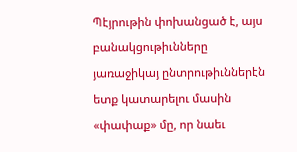Պէյրութին փոխանցած է, այս բանակցութիւնները յառաջիկայ ընտրութիւններէն ետք կատարելու մասին «փափաք» մը, որ նաեւ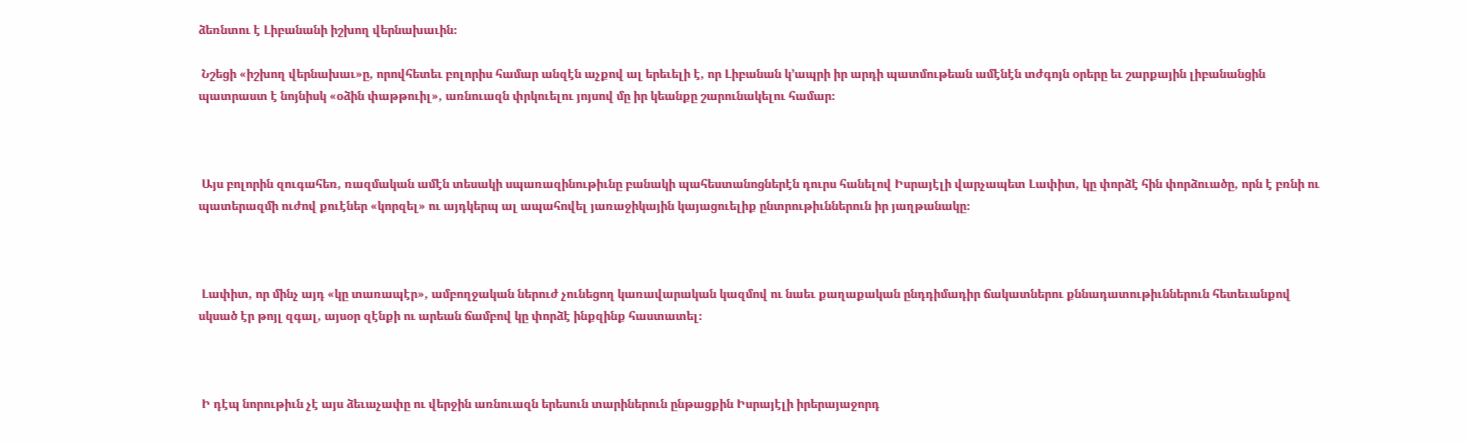ձեռնտու է Լիբանանի իշխող վերնախաւին։

 Նշեցի «իշխող վերնախաւ»ը, որովհետեւ բոլորիս համար անզէն աչքով ալ երեւելի է, որ Լիբանան կ՚ապրի իր արդի պատմութեան ամէնէն տժգոյն օրերը եւ շարքային լիբանանցին պատրաստ է նոյնիսկ «օձին փաթթուիլ», առնուազն փրկուելու յոյսով մը իր կեանքը շարունակելու համար։



 Այս բոլորին զուգահեռ, ռազմական ամէն տեսակի սպառազինութիւնը բանակի պահեստանոցներէն դուրս հանելով Իսրայէլի վարչապետ Լափիտ, կը փորձէ հին փորձուածը, որն է բռնի ու պատերազմի ուժով քուէներ «կորզել» ու այդկերպ ալ ապահովել յառաջիկային կայացուելիք ընտրութիւններուն իր յաղթանակը։



 Լափիտ, որ մինչ այդ «կը տառապէր», ամբողջական ներուժ չունեցող կառավարական կազմով ու նաեւ քաղաքական ընդդիմադիր ճակատներու քննադատութիւններուն հետեւանքով սկսած էր թոյլ զգալ, այսօր զէնքի ու արեան ճամբով կը փորձէ ինքզինք հաստատել։



 Ի դէպ նորութիւն չէ այս ձեւաչափը ու վերջին առնուազն երեսուն տարիներուն ընթացքին Իսրայէլի իրերայաջորդ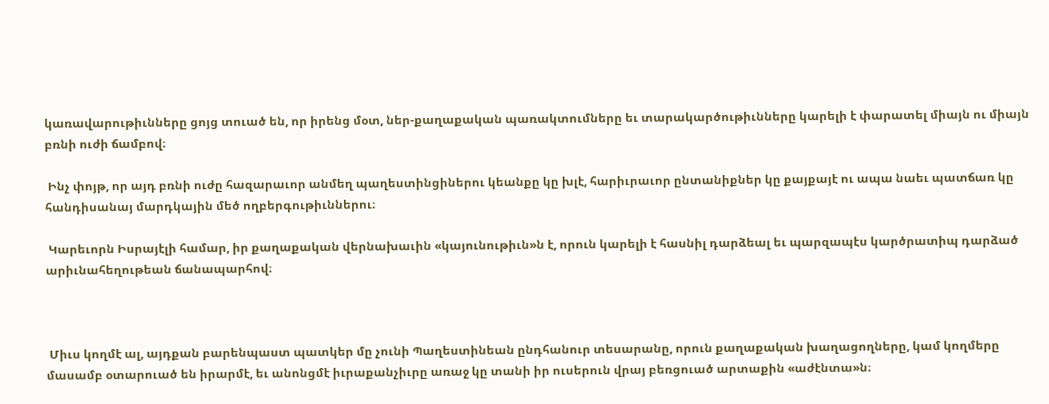կառավարութիւնները ցոյց տուած են, որ իրենց մօտ, ներ-քաղաքական պառակտումները եւ տարակարծութիւնները կարելի է փարատել միայն ու միայն  բռնի ուժի ճամբով։

 Ինչ փոյթ, որ այդ բռնի ուժը հազարաւոր անմեղ պաղեստինցիներու կեանքը կը խլէ, հարիւրաւոր ընտանիքներ կը քայքայէ ու ապա նաեւ պատճառ կը հանդիսանայ մարդկային մեծ ողբերգութիւններու։

 Կարեւորն Իսրայէլի համար, իր քաղաքական վերնախաւին «կայունութիւն»ն է, որուն կարելի է հասնիլ դարձեալ եւ պարզապէս կարծրատիպ դարձած արիւնահեղութեան ճանապարհով։



 Միւս կողմէ ալ, այդքան բարենպաստ պատկեր մը չունի Պաղեստինեան ընդհանուր տեսարանը, որուն քաղաքական խաղացողները, կամ կողմերը մասամբ օտարուած են իրարմէ, եւ անոնցմէ իւրաքանչիւրը առաջ կը տանի իր ուսերուն վրայ բեռցուած արտաքին «աժէնտա»ն։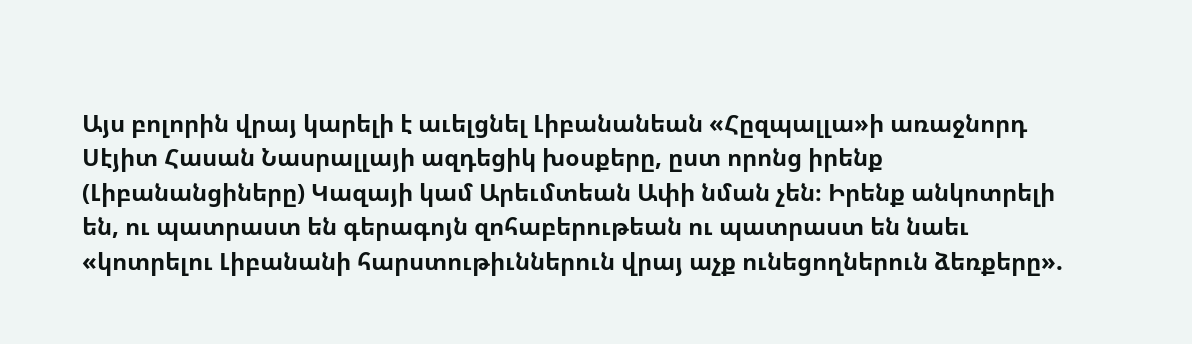Այս բոլորին վրայ կարելի է աւելցնել Լիբանանեան «Հըզպալլա»ի առաջնորդ Սէյիտ Հասան Նասրալլայի ազդեցիկ խօսքերը, ըստ որոնց իրենք (Լիբանանցիները) Կազայի կամ Արեւմտեան Ափի նման չեն։ Իրենք անկոտրելի են, ու պատրաստ են գերագոյն զոհաբերութեան ու պատրաստ են նաեւ «կոտրելու Լիբանանի հարստութիւններուն վրայ աչք ունեցողներուն ձեռքերը».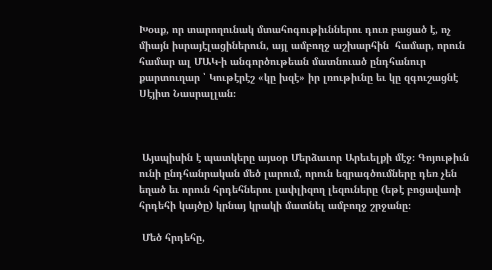Խօսք, որ տարողունակ մտահոգութիւններու դուռ բացած է, ոչ միայն իսրայէլացիներուն, այլ ամբողջ աշխարհին  համար, որուն համար ալ ՄԱԿ-ի անգործութեան մատնուած ընդհանուր քարտուղար ՝ Կութէրէշ «կը խզէ» իր լռութիւնը եւ կը զգուշացնէ Սէյիտ Նասրալլան։



 Այսպիսին է պատկերը այսօր Մերձաւոր Արեւելքի մէջ։ Գոյութիւն ունի ընդհանրական մեծ լարում, որուն եզրագծումները դեռ չեն եղած եւ որուն հրդեհներու լափլիզող լեզուները (եթէ բոցավառի հրդեհի կայծը) կրնայ կրակի մատնել ամբողջ շրջանը։

 Մեծ հրդեհը,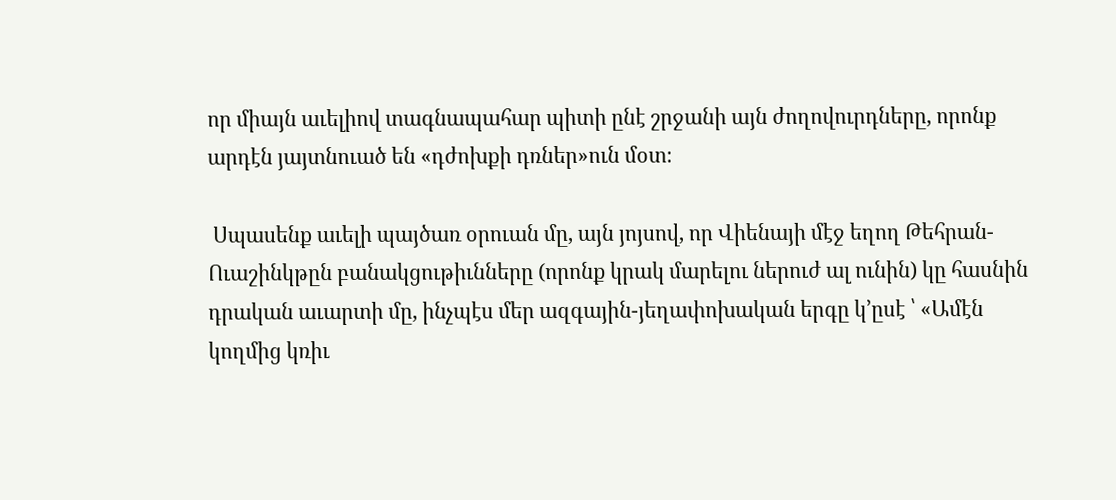որ միայն աւելիով տագնապահար պիտի ընէ շրջանի այն ժողովուրդները, որոնք արդէն յայտնուած են «դժոխքի դռներ»ուն մօտ։

 Սպասենք աւելի պայծառ օրուան մը, այն յոյսով, որ Վիենայի մէջ եղող Թեհրան- Ուաշինկթըն բանակցութիւնները (որոնք կրակ մարելու ներուժ ալ ունին) կը հասնին դրական աւարտի մը, ինչպէս մեր ազգային-յեղափոխական երգը կ՚ըսէ ՝ «Ամէն կողմից կռիւ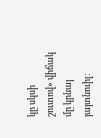կը սկսի շուտով» վիճակ մը կրնայ յայտնուիլ։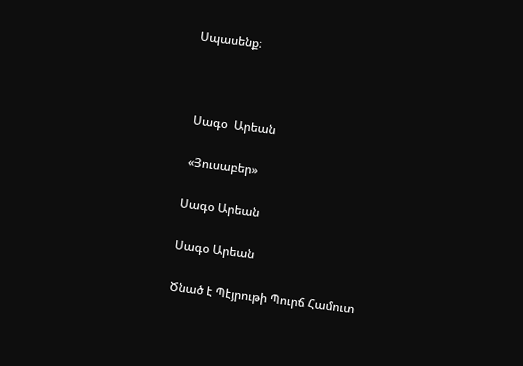Սպասենք։



 Սագօ  Արեան

 «Յուսաբեր»

Սագօ Արեան

Սագօ Արեան

Ծնած է Պէյրութի Պուրճ Համուտ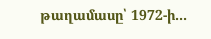թաղամասը՝ 1972-ի...